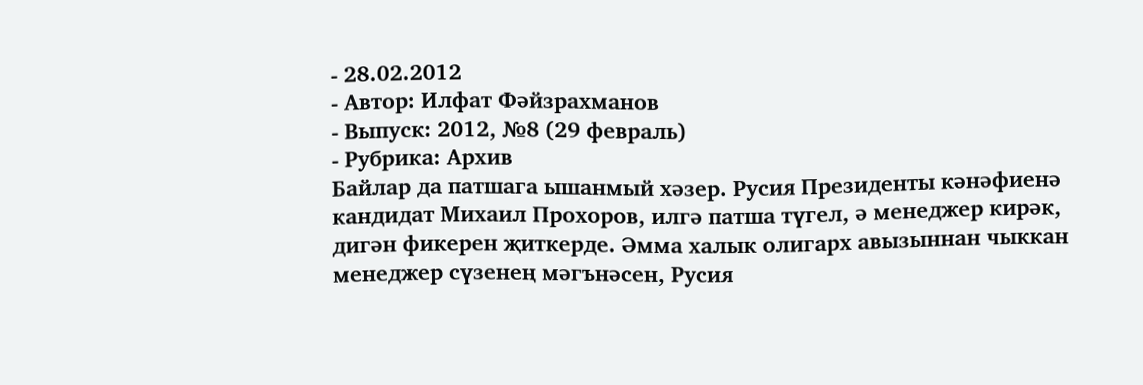- 28.02.2012
- Автор: Илфат Фәйзрахманов
- Выпуск: 2012, №8 (29 февраль)
- Рубрика: Архив
Байлар да патшага ышанмый хәзер. Русия Президенты кәнәфиенә кандидат Михаил Прохоров, илгә патша түгел, ә менеджер кирәк, дигән фикерен җиткерде. Әмма халык олигарх авызыннан чыккан менеджер сүзенең мәгънәсен, Русия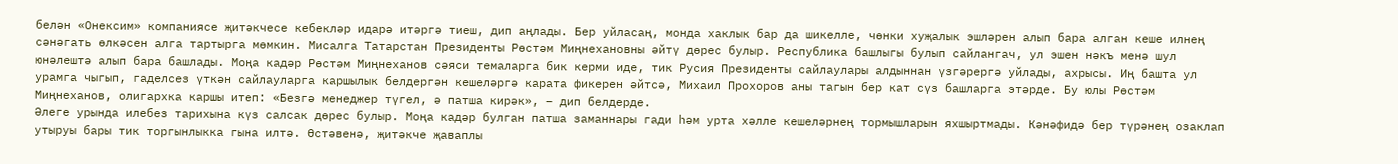белән «Онексим» компаниясе җитәкчесе кебекләр идарә итәргә тиеш, дип аңлады. Бер уйласаң, монда хаклык бар да шикелле, чөнки хуҗалык эшләрен алып бара алган кеше илнең сәнәгать өлкәсен алга тартырга мөмкин. Мисалга Татарстан Президенты Рөстәм Миңнехановны әйтү дөрес булыр. Республика башлыгы булып сайлангач, ул эшен нәкъ менә шул юнәлештә алып бара башлады. Моңа кадәр Рөстәм Миңнеханов сәяси темаларга бик керми иде, тик Русия Президенты сайлаулары алдыннан үзгәрергә уйлады, ахрысы. Иң башта ул урамга чыгып, гаделсез үткән сайлауларга каршылык белдергән кешеләргә карата фикерен әйтсә, Михаил Прохоров аны тагын бер кат сүз башларга этәрде. Бу юлы Рөстәм Миңнеханов, олигархка каршы итеп: «Безгә менеджер түгел, ә патша кирәк», – дип белдерде.
Әлеге урында илебез тарихына күз салсак дөрес булыр. Моңа кадәр булган патша заманнары гади һәм урта хәлле кешеләрнең тормышларын яхшыртмады. Кәнәфидә бер түрәнең озаклап утыруы бары тик торгынлыкка гына илтә. Өстәвенә, җитәкче җаваплы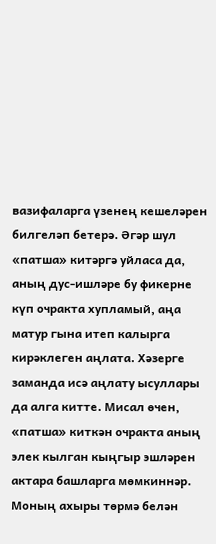вазифаларга үзенең кешеләрен билгеләп бетерә. Әгәр шул «патша» китәргә уйласа да, аның дус-ишләре бу фикерне күп очракта хупламый, аңа матур гына итеп калырга кирәклеген аңлата. Хәзерге заманда исә аңлату ысуллары да алга китте. Мисал өчен, «патша» киткән очракта аның элек кылган кыңгыр эшләрен актара башларга мөмкиннәр. Моның ахыры төрмә белән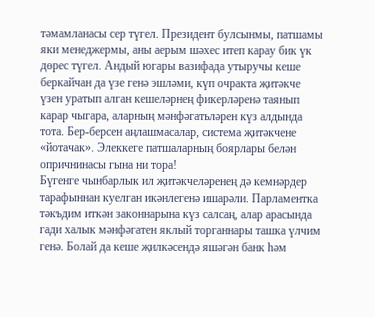тәмамланасы сер түгел. Президент булсынмы, патшамы яки менеджермы, аны аерым шәхес итеп карау бик үк дөрес түгел. Андый югары вазифада утыручы кеше беркайчан да үзе генә эшләми, күп очракта җитәкче үзен уратып алган кешеләрнең фикерләренә таянып карар чыгара, аларның мәнфәгатьләрен күз алдында тота. Бер-берсен аңлашмасалар, система җитәкчене «йотачак». Элеккеге патшаларның боярлары белән опричнинасы гына ни тора!
Бүгенге чынбарлык ил җитәкчеләренең дә кемнәрдер тарафыннан куелган икәнлегенә ишарәли. Парламентка тәкъдим иткән законнарына күз салсаң, алар арасында гади халык мәнфәгатен яклый торганнары ташка үлчим генә. Болай да кеше җилкәсендә яшәгән банк һәм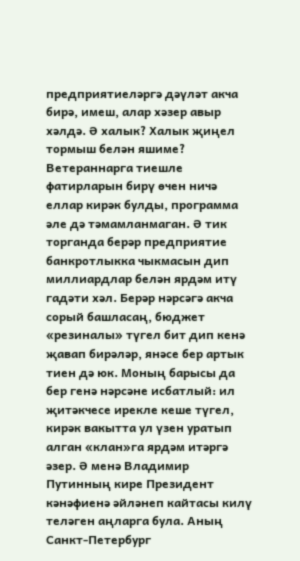предприятиеләргә дәүләт акча бирә, имеш, алар хәзер авыр хәлдә. Ә халык? Халык җиңел тормыш белән яшиме? Ветераннарга тиешле фатирларын бирү өчен ничә еллар кирәк булды, программа әле дә тәмамланмаган. Ә тик торганда берәр предприятие банкротлыкка чыкмасын дип миллиардлар белән ярдәм итү гадәти хәл. Берәр нәрсәгә акча сорый башласаң, бюджет «резиналы» түгел бит дип кенә җавап бирәләр, янәсе бер артык тиен дә юк. Моның барысы да бер генә нәрсәне исбатлый: ил җитәкчесе ирекле кеше түгел, кирәк вакытта ул үзен уратып алган «клан»га ярдәм итәргә әзер. Ә менә Владимир Путинның кире Президент кәнәфиенә әйләнеп кайтасы килү теләген аңларга була. Аның Санкт-Петербург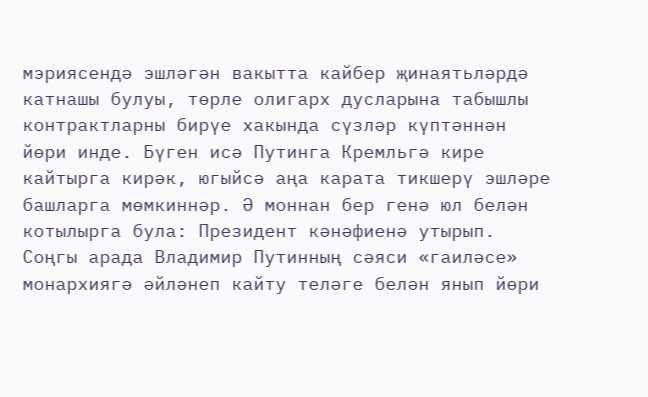мэриясендә эшләгән вакытта кайбер җинаятьләрдә катнашы булуы, төрле олигарх дусларына табышлы контрактларны бирүе хакында сүзләр күптәннән йөри инде. Бүген исә Путинга Кремльгә кире кайтырга кирәк, югыйсә аңа карата тикшерү эшләре башларга мөмкиннәр. Ә моннан бер генә юл белән котылырга була: Президент кәнәфиенә утырып.
Соңгы арада Владимир Путинның сәяси «гаиләсе» монархиягә әйләнеп кайту теләге белән янып йөри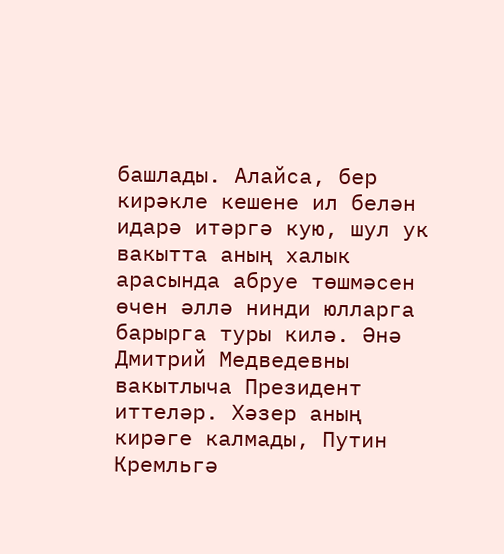башлады. Алайса, бер кирәкле кешене ил белән идарә итәргә кую, шул ук вакытта аның халык арасында абруе төшмәсен өчен әллә нинди юлларга барырга туры килә. Әнә Дмитрий Медведевны вакытлыча Президент иттеләр. Хәзер аның кирәге калмады, Путин Кремльгә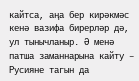кайтса, аңа бер кирәкмәс кенә вазифа бирерләр дә, ул тынычланыр. Ә менә патша заманнарына кайту – Русияне тагын да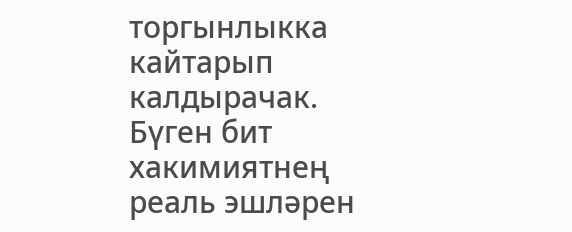торгынлыкка кайтарып калдырачак. Бүген бит хакимиятнең реаль эшләрен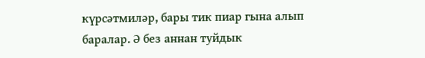күрсәтмиләр, бары тик пиар гына алып баралар. Ә без аннан туйдык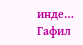инде…
Гафил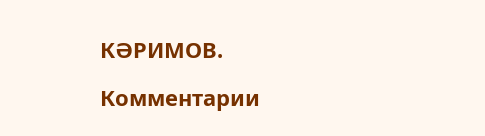КӘРИМОВ.

Комментарии